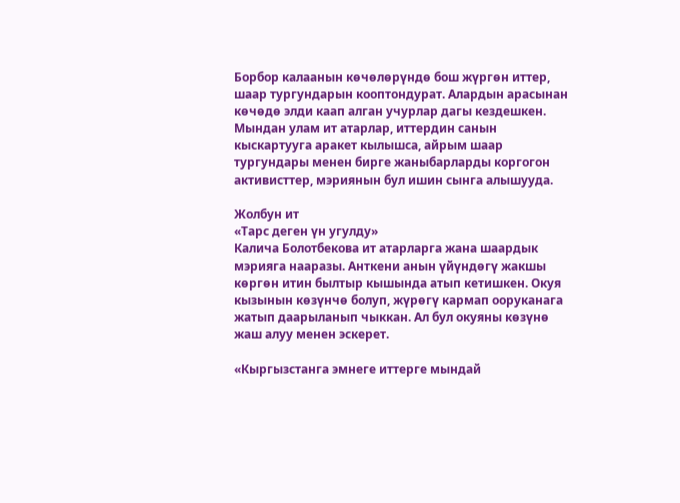Борбор калаанын көчөлөрүндө бош жүргөн иттер, шаар тургундарын кооптондурат. Алардын арасынан көчөдө элди каап алган учурлар дагы кездешкен. Мындан улам ит атарлар, иттердин санын кыскартууга аракет кылышса, айрым шаар тургундары менен бирге жаныбарларды коргогон активисттер, мэриянын бул ишин сынга алышууда.

Жолбун ит
«Тарс деген үн угулду»
Калича Болотбекова ит атарларга жана шаардык мэрияга нааразы. Анткени анын үйүндөгү жакшы көргөн итин былтыр кышында атып кетишкен. Окуя кызынын көзүнчө болуп, жүрөгү кармап ооруканага жатып даарыланып чыккан. Ал бул окуяны көзүнө жаш алуу менен эскерет.

«Кыргызстанга эмнеге иттерге мындай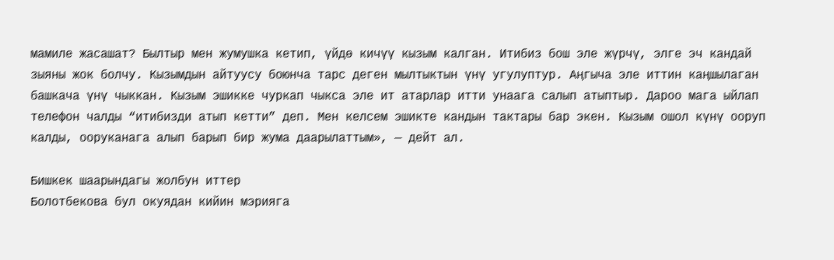мамиле жасашат? Былтыр мен жумушка кетип, үйдө кичүү кызым калган. Итибиз бош эле жүрчү, элге эч кандай зыяны жок болчу. Кызымдын айтуусу боюнча тарс деген мылтыктын үнү угулуптур. Аңгыча эле иттин каңшылаган башкача үнү чыккан. Кызым эшикке чуркап чыкса эле ит атарлар итти унаага салып атыптыр. Дароо мага ыйлап телефон чалды “итибизди атып кетти” деп. Мен келсем эшикте кандын тактары бар экен. Кызым ошол күнү ооруп калды, ооруканага алып барып бир жума даарылаттым», — дейт ал.

Бишкек шаарындагы жолбун иттер
Болотбекова бул окуядан кийин мэрияга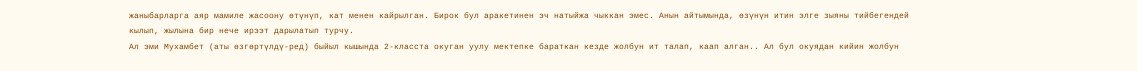жаныбарларга аяр мамиле жасоону өтүнүп, кат менен кайрылган. Бирок бул аракетинен эч натыйжа чыккан эмес. Анын айтымында, өзүнүн итин элге зыяны тийбегендей кылып, жылына бир нече ирээт дарылатып турчу.
Ал эми Мухамбет (аты өзгөртүлдү-ред) быйыл кышында 2-класста окуган уулу мектепке бараткан кезде жолбун ит талап, каап алган.. Ал бул окуядан кийин жолбун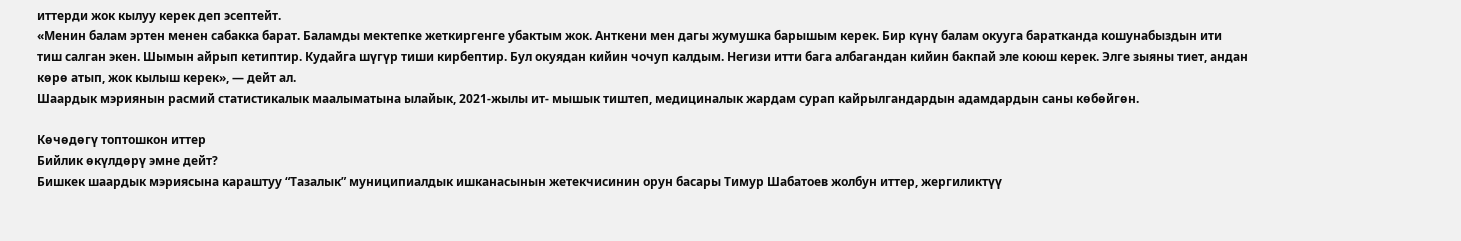иттерди жок кылуу керек деп эсептейт.
«Менин балам эртен менен сабакка барат. Баламды мектепке жеткиргенге убактым жок. Анткени мен дагы жумушка барышым керек. Бир күнү балам окууга баратканда кошунабыздын ити тиш салган экен. Шымын айрып кетиптир. Кудайга шүгүр тиши кирбептир. Бул окуядан кийин чочуп калдым. Негизи итти бага албагандан кийин бакпай эле коюш керек. Элге зыяны тиет, андан көрө атып, жок кылыш керек», — дейт ал.
Шаардык мэриянын расмий статистикалык маалыматына ылайык, 2021-жылы ит- мышык тиштеп, медициналык жардам сурап кайрылгандардын адамдардын саны көбөйгөн.

Көчөдөгү топтошкон иттер
Бийлик өкүлдөрү эмне дейт?
Бишкек шаардык мэриясына караштуу “Тазалык” муниципиалдык ишканасынын жетекчисинин орун басары Тимур Шабатоев жолбун иттер, жергиликтүү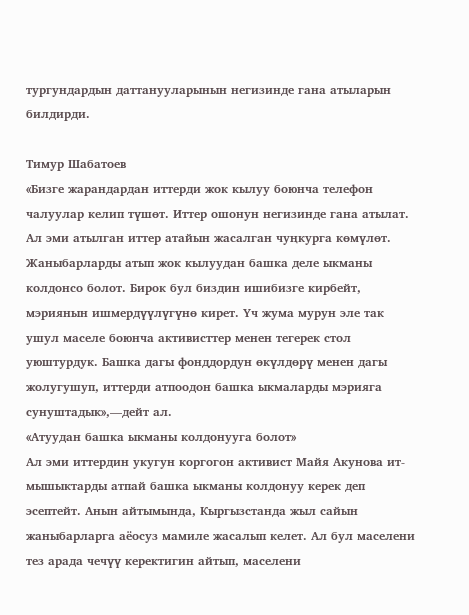тургундардын даттанууларынын негизинде гана атыларын билдирди.

Тимур Шабатоев
«Бизге жарандардан иттерди жок кылуу боюнча телефон чалуулар келип түшөт. Иттер ошонун негизинде гана атылат. Ал эми атылган иттер атайын жасалган чуңкурга көмүлөт. Жаныбарларды атып жок кылуудан башка деле ыкманы колдонсо болот. Бирок бул биздин ишибизге кирбейт, мэриянын ишмердүүлүгүнө кирет. Үч жума мурун эле так ушул маселе боюнча активисттер менен тегерек стол уюштурдук. Башка дагы фонддордун өкүлдөрү менен дагы жолугушуп, иттерди атпоодон башка ыкмаларды мэрияга сунуштадык»,—дейт ал.
«Атуудан башка ыкманы колдонууга болот»
Ал эми иттердин укугун коргогон активист Майя Акунова ит-мышыктарды атпай башка ыкманы колдонуу керек деп эсептейт. Анын айтымында, Кыргызстанда жыл сайын жаныбарларга аёосуз мамиле жасалып келет. Ал бул маселени тез арада чечүү керектигин айтып, маселени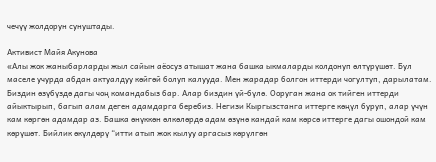чечүү жолдорун сунуштады.

Активист Майя Акунова
«Алы жок жаныбарларды жыл сайын аёосуз атышат жана башка ыкмаларды колдонуп өлтүрүшөт. Бул маселе учурда абдан актуалдуу көйгөй болуп калууда. Мен жарадар болгон иттерди чогултуп, дарылатам. Биздин өзүбүздө дагы чоң командабыз бар. Алар биздин үй-бүлө. Ооруган жана ок тийген иттерди айыктырып, багып алам деген адамдарга беребиз. Негизи Кыргызстанга иттерге көңүл буруп, алар үчүн кам көргөн адамдар аз. Башка өнүккөн өлкөлөрдө адам өзүнө кандай кам көрсө иттерге дагы ошондой кам көрүшөт. Бийлик өкүлдөрү “итти атып жок кылуу аргасыз көрүлгөн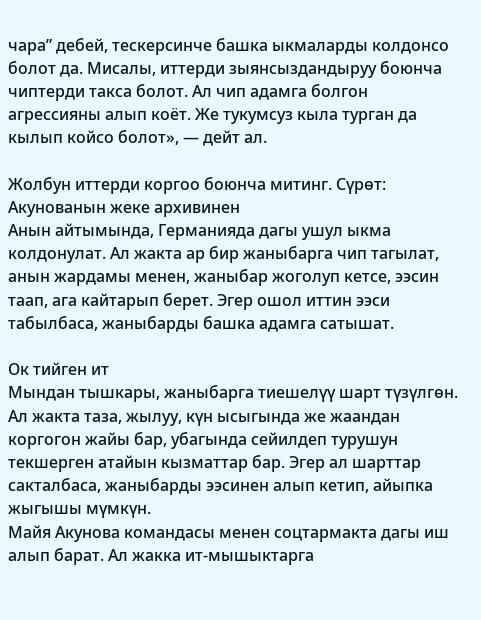чара” дебей, тескерсинче башка ыкмаларды колдонсо болот да. Мисалы, иттерди зыянсыздандыруу боюнча чиптерди такса болот. Ал чип адамга болгон агрессияны алып коёт. Же тукумсуз кыла турган да кылып койсо болот», — дейт ал.

Жолбун иттерди коргоо боюнча митинг. Сүрөт: Акунованын жеке архивинен
Анын айтымында, Германияда дагы ушул ыкма колдонулат. Ал жакта ар бир жаныбарга чип тагылат, анын жардамы менен, жаныбар жоголуп кетсе, ээсин таап, ага кайтарып берет. Эгер ошол иттин ээси табылбаса, жаныбарды башка адамга сатышат.

Ок тийген ит
Мындан тышкары, жаныбарга тиешелүү шарт түзүлгөн. Ал жакта таза, жылуу, күн ысыгында же жаандан коргогон жайы бар, убагында сейилдеп турушун текшерген атайын кызматтар бар. Эгер ал шарттар сакталбаса, жаныбарды ээсинен алып кетип, айыпка жыгышы мүмкүн.
Майя Акунова командасы менен соцтармакта дагы иш алып барат. Ал жакка ит-мышыктарга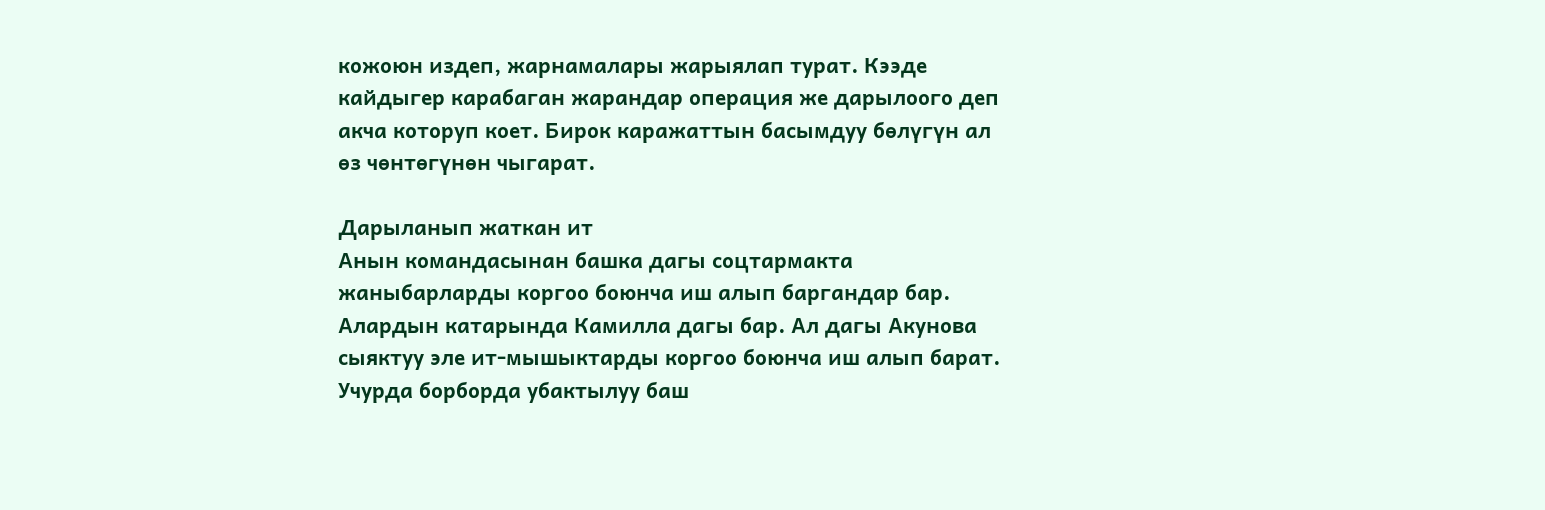кожоюн издеп, жарнамалары жарыялап турат. Кээде кайдыгер карабаган жарандар операция же дарылоого деп акча которуп коет. Бирок каражаттын басымдуу бөлүгүн ал өз чөнтөгүнөн чыгарат.

Дарыланып жаткан ит
Анын командасынан башка дагы соцтармакта жаныбарларды коргоо боюнча иш алып баргандар бар. Алардын катарында Камилла дагы бар. Ал дагы Акунова сыяктуу эле ит-мышыктарды коргоо боюнча иш алып барат.
Учурда борборда убактылуу баш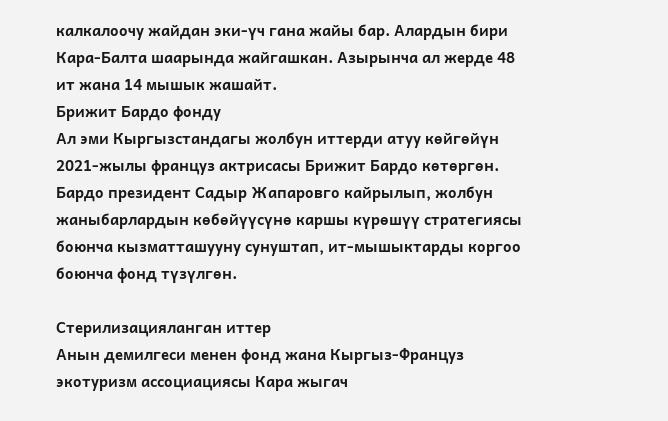калкалоочу жайдан эки-үч гана жайы бар. Алардын бири Кара-Балта шаарында жайгашкан. Азырынча ал жерде 48 ит жана 14 мышык жашайт.
Брижит Бардо фонду
Ал эми Кыргызстандагы жолбун иттерди атуу көйгөйүн 2021-жылы француз актрисасы Брижит Бардо көтөргөн. Бардо президент Садыр Жапаровго кайрылып, жолбун жаныбарлардын көбөйүүсүнө каршы күрөшүү стратегиясы боюнча кызматташууну сунуштап, ит-мышыктарды коргоо боюнча фонд түзүлгөн.

Стерилизацияланган иттер
Анын демилгеси менен фонд жана Кыргыз-Француз экотуризм ассоциациясы Кара жыгач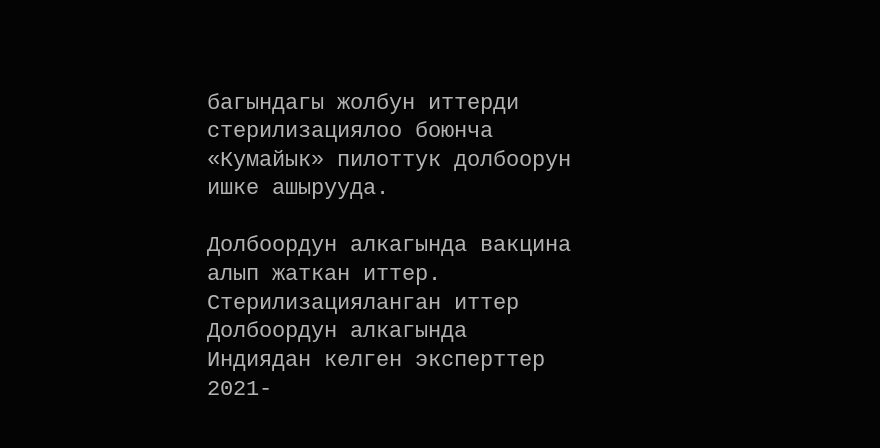багындагы жолбун иттерди стерилизациялоо боюнча «Кумайык» пилоттук долбоорун ишке ашырууда.

Долбоордун алкагында вакцина алып жаткан иттер. Стерилизацияланган иттер
Долбоордун алкагында Индиядан келген эксперттер 2021-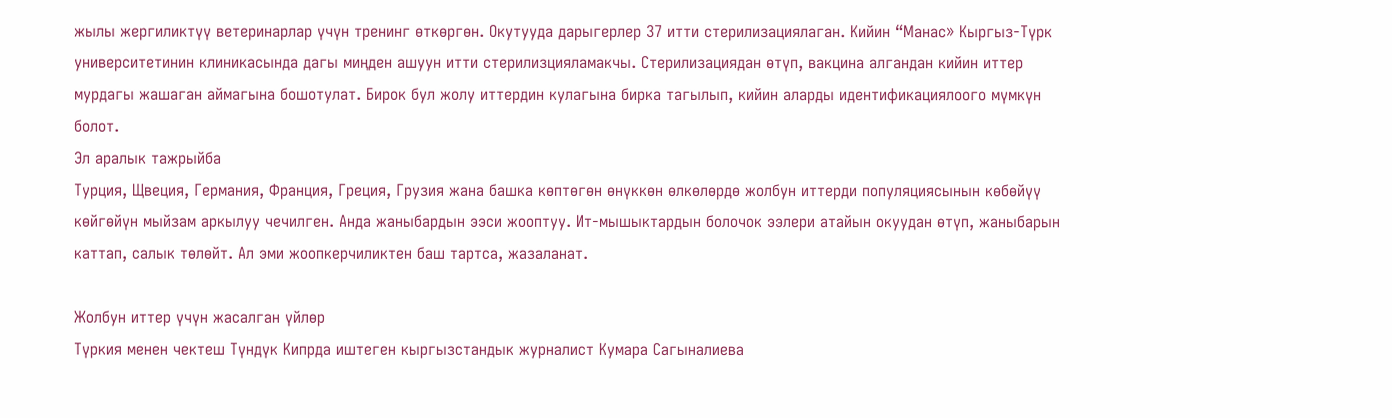жылы жергиликтүү ветеринарлар үчүн тренинг өткөргөн. Окутууда дарыгерлер 37 итти стерилизациялаган. Кийин “Манас» Кыргыз-Түрк университетинин клиникасында дагы миңден ашуун итти стерилизцияламакчы. Стерилизациядан өтүп, вакцина алгандан кийин иттер мурдагы жашаган аймагына бошотулат. Бирок бул жолу иттердин кулагына бирка тагылып, кийин аларды идентификациялоого мүмкүн болот.
Эл аралык тажрыйба
Турция, Щвеция, Германия, Франция, Греция, Грузия жана башка көптөгөн өнүккөн өлкөлөрдө жолбун иттерди популяциясынын көбөйүү көйгөйүн мыйзам аркылуу чечилген. Анда жаныбардын ээси жооптуу. Ит-мышыктардын болочок ээлери атайын окуудан өтүп, жаныбарын каттап, салык төлөйт. Ал эми жоопкерчиликтен баш тартса, жазаланат.

Жолбун иттер үчүн жасалган үйлөр
Түркия менен чектеш Түндүк Кипрда иштеген кыргызстандык журналист Кумара Сагыналиева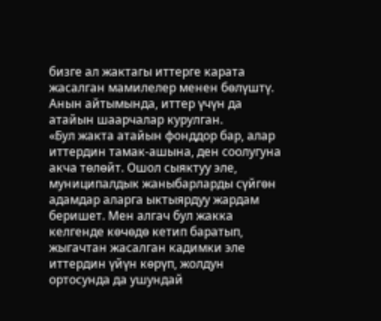бизге ал жактагы иттерге карата жасалган мамилелер менен бөлүштү. Анын айтымында, иттер үчүн да атайын шаарчалар курулган.
«Бул жакта атайын фонддор бар, алар иттердин тамак-ашына, ден соолугуна акча төлөйт. Ошол сыяктуу эле, муниципалдык жаныбарларды сүйгөн адамдар аларга ыктыярдуу жардам беришет. Мен алгач бул жакка келгенде көчөдө кетип баратып, жыгачтан жасалган кадимки эле иттердин үйүн көрүп, жолдун ортосунда да ушундай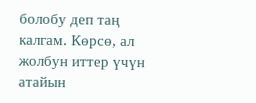болобу деп таң калгам. Көрсө, ал жолбун иттер үчүн атайын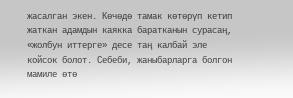жасалган экен. Көчөдө тамак көтөрүп кетип жаткан адамдын каякка баратканын сурасаң, «жолбун иттерге» десе таң калбай эле койсок болот. Себеби, жаныбарларга болгон мамиле өтө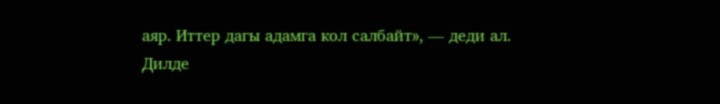аяр. Иттер дагы адамга кол салбайт», — деди ал.
Дилде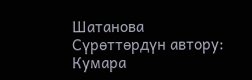Шатанова
Сүрөттөрдүн автору: Кумара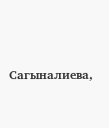Сагыналиева,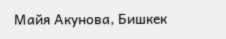Майя Акунова, Бишкек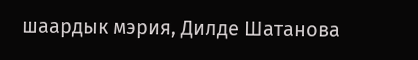шаардык мэрия, Дилде Шатанова